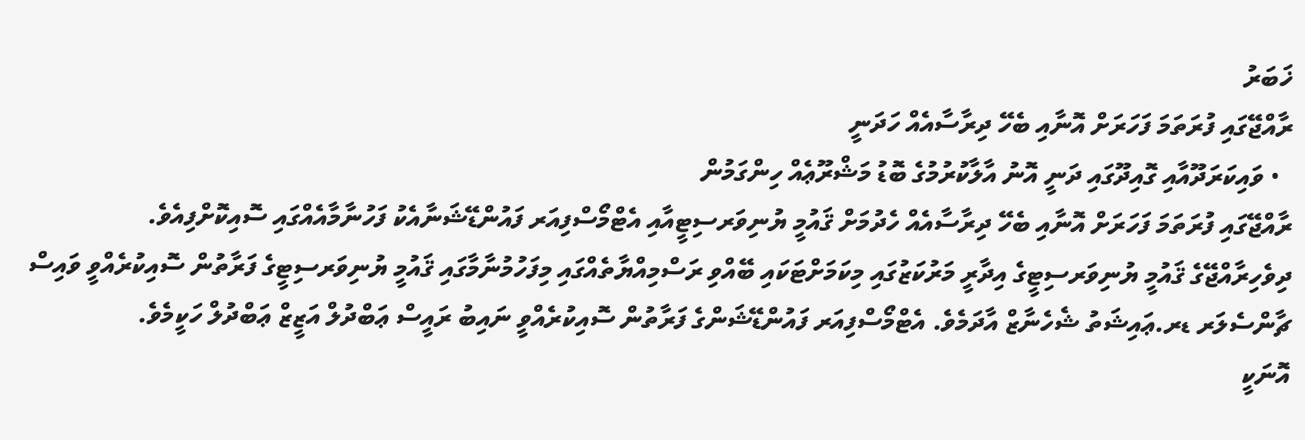ޚަބަރު
ރާއްޖޭގައި ފުރަތަމަ ފަހަރަށް އޮނާއި ބެހޭ ދިރާސާއެއް ހަދަނީ
  • ވައިކަރަދޫއާއި ގޮއިދޫގައި ދަނީ އޮނު އާލާކުރުމުގެ ބޮޑު މަޝްރޫޢެއް ހިންގަމުން
ރާއްޖޭގައި ފުރަތަމަ ފަހަރަށް އޮނާއި ބެހޭ ދިރާސާއެއް ހެދުމަށް ޤައުމީ ޔުނިވަރސިޓީއާއި އެޓްމޯސްފިއަރ ފައުންޑޭޝަނާއެކު ފަހުނާމާއެއްގައި ސޮއިކޮށްފިއެވެ.
ދިވެހިރާއްޖޭގެ ޤައުމީ ޔުނިވަރސިޓީގެ އިދާރީ މަރުކަޒުގައި މިކަމަށްޓަކައި ބޭއްވި ރަސްމިއްޔާތެއްގައި މިފަހުމުނާމާގައި ޤައުމީ ޔުނިވަރސިޓީގެ ފަރާތުން ސޮއިކުރެއްވީ ވައިސް ޗާންސެލަރ ޑރ.ޢައިޝަތު ޝެހެނާޒް އާދަމެވެ. އެޓްމޯސްފިއަރ ފައުންޑޭޝަންގެ ފަރާތުން ސޮއިކުރެއްވީ ނައިބު ރައީސް ޢަބްދުލް އަޒީޒް ޢަބްދުލް ހަކީމެވެ.
އޮނަކީ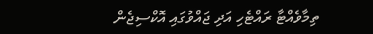ތިމާވެއްޓާ ރައްޓެހި އަދި ޖައްވުގައި އޮކްސިޖެން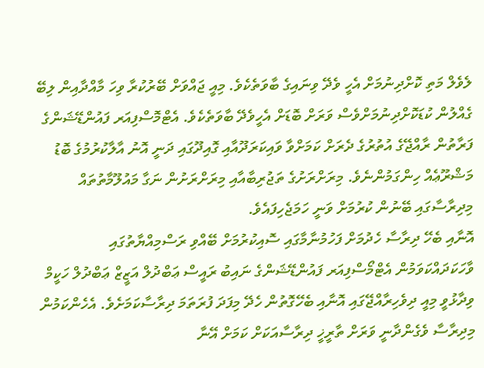ލެވެލް މަތި ކޮށްދިނުމަށް އެހީ ވެދޭ ވިނައިގެ ބާވަތެކެވެ. މިއީ ޖައްވަށް ބޭރުކުރާ ވިހަ މާއްދާއިން ލިބޭ ގެއްލުން ކުޑަކޮށްދިނުމަށްވެސް ވަރަށް ބޮޑަށް އެހީވެދޭ ބާވަތެކެވެ. އެޓްމޮސްފިއަރ ފައުންޑޭޝަންގެ ފަރާތުން ރާއްޖޭގެ އުތުރުގެ ދެރަށް ކަމަށްވާ ވައިކަރަދޫއާއި ގޮއިދޫގައި ދަނީ އޮނު އާލާކުރުމުގެ ބޮޑު މަޝްރޫޢެއް ހިންގަމުންނެވެ. މިރަށްރަށުގެ ތަޖުރިބާއާއި މިރަށްރަށުން ނަގާ މައުލޫމާތުތައް މިދިރާސާގައި ބޭނުން ކުރުމަށް ވަނީ ހަމަޖެހިފައެވެ.
އޮނާއި ބެހޭ ދިރާސާ ހެދުމަށް ފަހުމުނާމާގައި ސޮއިކުރުމަށް ބޭއްވި ރަސްމިއްޔާތުގައި ވާހަކަދައްކަވަމުން އެޓްމޯސްފިއަރ ފައުންޑޭޝަންގެ ނައިބު ރައީސް ޢަބްދުލް އަޒީޒް ޢަބްދުލް ހަކީމް ވިދާޅުވީ މިއީ ދިވެހިރާއްޖޭގައި އޮނާއި ބެހޭގޮތުން ހެދޭ މިފަދަ ފުރަތަމަ ދިރާސާކަމަށެވެ. އެހެންކަމުން މިދިރާސާ ވެގެންދާނީ ވަރަށް ތާރީޚީ ދިރާސާއަކަށް ކަމަށް އޭނާ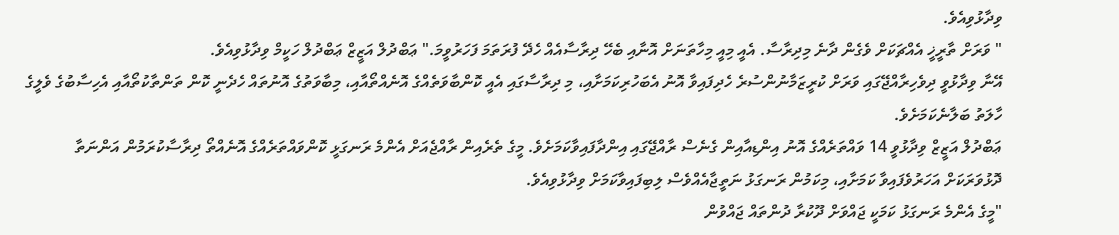ވިދާޅުވިއެވެ.
" ވަރަށް ތާރީޚީ އެއްޗަކަށް ވެގެން ދާނެ މިދިރާސާ. އެއީ މިއީ މިހާތަނަށް އޮނާއި ބެހޭ ދިރާސާއެއް ހެދޭ ފުރަތަމަ ފަހަރުވީމަ." ޢަބްދުލް އަޒީޒް ޢަބްދުލް ހަކީމް ވިދާޅުވިއެވެ.
އޭނާ ވިދާޅުވީ ދިވެހިރާއްޖޭގައި ވަރަށް ކުރީޒަމާނުންސުރެ ހެދިފައިވާ އޮނު އެބަހުރިކަމަށާއި، މި ދިރާސާގައި އެއީ ކޮންބާވަތެއްގެ އޮނެއްތޯއާއި، މިބާވަތުގެ އޮނުތައް ހެދެނީ ކޮން ތަންތާކުތޯއާއި އެހިސާބުގެ ވެލީގެ ހާލަތު ބަލާނެކަމަށެވެ.
ޢަބްދުލް އަޒީޒް ވިދާޅުވީ 14 ވައްތަރެއްގެ އޮނު އިންޑިއާއިން ގެނެސް ރާއްޖޭގައި އިންދާފައިވާކަމަށެވެ. މީގެ ތެރެއިން ރާއްޖެއަށް އެންމެ ރަނގަޅީ ކޮންވައްތަރެއްގެ އޮނެއްތޯ ދިރާސާކުރަމުން އަންނަތާ ދޮޅުވަރަކަށް އަހަރުވެފައިވާ ކަމަށާއި، މިކަމުން ރަނގަޅު ނަތީޖާއެއްވެސް ލިބިފައިވާކަމަށް ވިދާޅުވިއެވެ.
"މީގެ އެންމެ ރަނގަޅު ކަމަކީ ޖައްވަށް ދޫކުރާ ދުންތައް ޖައްވުން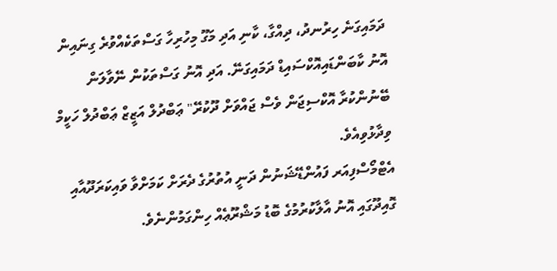ދަމައިގަނެ ހިރުނދު، ދިއްގާ، ކާނި އަދި މަގޫ މިހުރިހާ ގަސްތަކެއްވުރެ ގިނައިން އޮނު ކާބަންޑައިއޮކްސައިޑް ދަމައިގަނޭ. އަދި އޮނު ގަސްތަކުން ނޭވާލަން ބޭނުންކުރާ އޮކްސިޖަން ވެސް ޖައްވަށް ދޫކުރޭ" ޢަބްދުލް އަޒީޒް ޢަބްދުލް ހަކީމް ވިދާޅުވިއެވެ.
އެޓްމޯސްފިއަރ ފައުންޑޭޝަނުން ދަނީ އުތުރުގެ ދެރަށް ކަމަށްވާ ވައިކަރަދޫއާއި ގޮއިދޫގައި އޮނު އާލާކުރުމުގެ ބޮޑު މަޝްރޫޢެއް ހިންގަމުންނެވެ.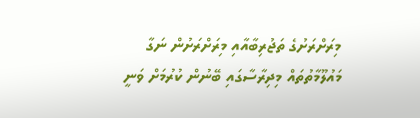މިރަށްރަށުގެ ތަޖުރިބާއާއި މިރަށްރަށުން ނަގާ މައުލޫމާތުތައް މިދިރާސާގައި ބޭނުން ކުރުމަށް ވަނީ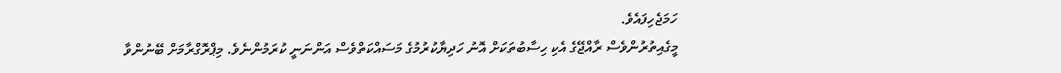ހަމަޖެހިފައެވެ.
މީގެއިތުރުންވެސް ރާއްޖޭގެ އެކި ހިސާބުތަކަށް އޮނު ހަދިޔާކުރުމުގެ މަސައްކަތްވެސް އަންނަނީ ކުރަމުންނެވެ. މިޕްރޮގްރާމަށް ބޭނުންވާ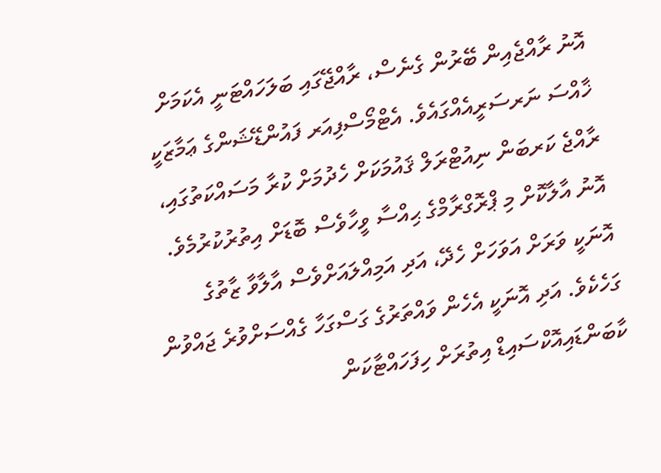އޮނު ރާއްޖެއިން ބޭރުން ގެނެސް، ރާއްޖޭގައި ބަލަހައްޓަނީ އެކަމަށް ޚާއްސަ ނަރސަރީއެއްގައެވެ. އެޓްމޯސްފިއަރ ފައުންޑޭޝަންގެ ޢަމާޒަކީ ރާއްޖެ ކަރބަން ނިއުޓްރަލް ޤައުމަކަށް ހެދުމަށް ކުރާ މަސައްކަތުގައި، އޮނު އާލާކޮށް މި ޕްރޮގްރާމްގެ ޙިއްސާ ވީހާވެސް ބޮޑަށް އިތުރުކުރުމެވެ.
އޮނަކީ ވަރަށް އަވަހަށް ހެދޭ، އަދި އަމިއްލައަށްވެސް އާލާވާ ޒާތުގެ ގަހެކެވެ. އަދި އޮނަކީ އެހެން ވައްތަރުގެ ގަސްގަހާ ގެއްސަށްވުރެ ޖައްވުން ކާބަންޑައިއޮކްސައިޑް އިތުރަށް ހިފަހައްޓާކަން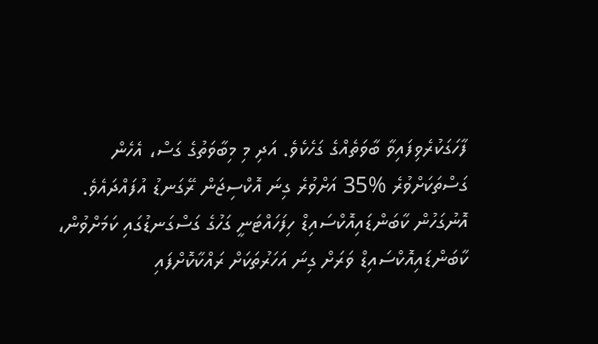ފާހަގަކުރެވިފައިވާ ބާވަތެއްގެ ގަހެކެވެ. އަދި މި މިބާވަތުގެ ގަސް، އެހެން ގަސްތަކަށްވުރެ %35 އަށްވުރެ ގިނަ އޮކްސިޖަން ރޭގަނޑު އުފައްދައެވެ.
އޮނުގަހުން ކާބަންޑައިއޮކްސައިޑް ހިފަހައްޓަނީ ގަހުގެ ގަސްގަނޑުގައި ކަމަށްވުން، ކާބަންޑައިއޮކްސައިޑް ވަރަށް ގިނަ އަހަރުތަކަށް ރައްކާކޮށްފައި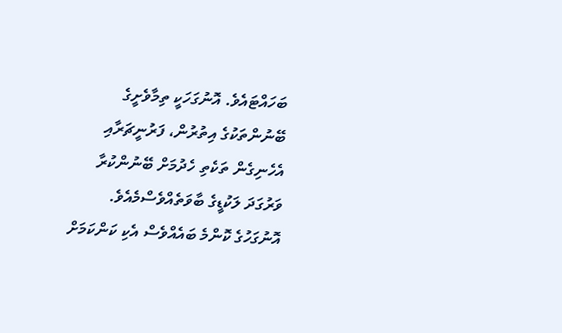ބަހައްޓައެވެ. އޮނުގަހަކީ ތިމާވެށީގެ ބޭނުންތަކުގެ އިތުރުން، ފަރުނީޗަރާއި އެހެނިގެން ތަކެތި ހެދުމަށް ބޭނުންކުރާ ވަރުގަދަ ލަކުޑީގެ ބާވަތެއްވެސްމެއެވެ. އޮނުގަހުގެ ކޮންމެ ބައެއްވެސް އެކި ކަންކަމަށް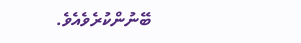ބޭނުންކުރެވެއެވެ.